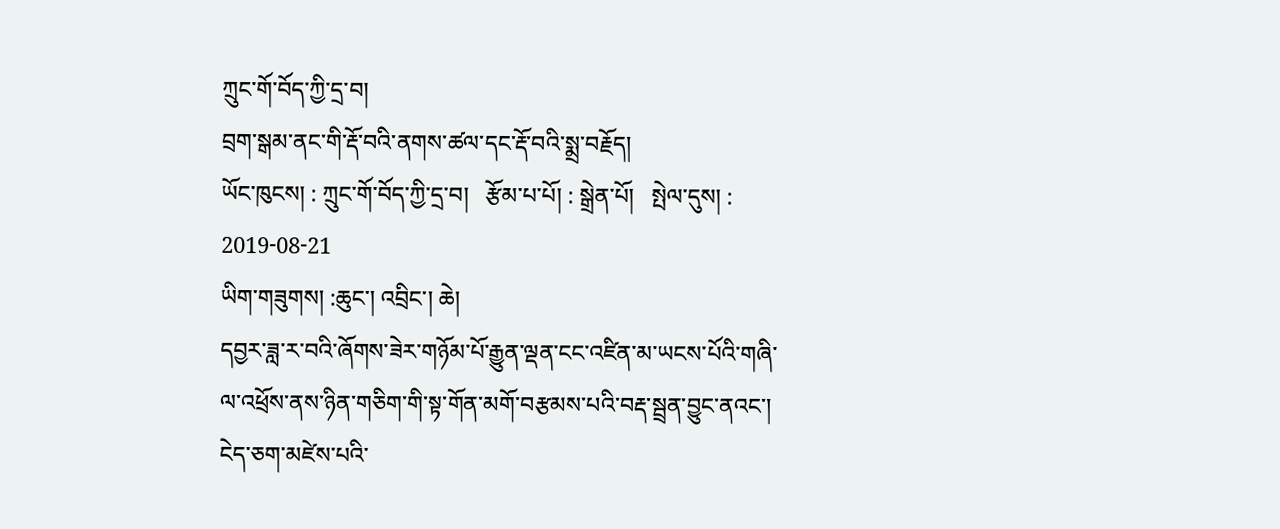ཀྲུང་གོ་བོད་ཀྱི་དྲ་བ།
བྲག་སྒམ་ནང་གི་རྡོ་བའི་ནགས་ཚལ་དང་རྡོ་བའི་སྨྲ་བརྗོད།
ཡོང་ཁུངས། : ཀྲུང་གོ་བོད་ཀྱི་དྲ་བ།   རྩོམ་པ་པོ། : སྒྲེན་པོ།   སྤེལ་དུས། : 2019-08-21
ཡིག་གཟུགས། :ཆུང་། འབྲིང་། ཆེ།
དབྱར་ཟླ་ར་བའི་ཞོགས་ཟེར་གཉོམ་པོ་རྒྱུན་ལྡན་ངང་འཛིན་མ་ཡངས་པོའི་གཞི་ལ་འཕྲོས་ནས་ཉིན་གཅིག་གི་སྟ་གོན་མགོ་བརྩམས་པའི་བརྡ་སྦྲན་བྱུང་ནའང་། ངེད་ཅག་མཛེས་པའི་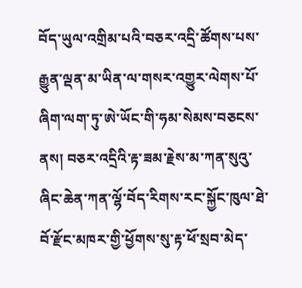བོད་ཡུལ་འགྲིམ་པའི་བཅར་འདྲི་ཚོགས་པས་རྒྱུན་ལྡན་མ་ཡིན་ལ་གསར་འགྱུར་ལེགས་པོ་ཞིག་ལག་ཏུ་ཨེ་ཡོང་གི་ཧམ་སེམས་བཅངས་ནས། བཅར་འདྲིའི་རྟ་ཟམ་རྗེས་མ་ཀན་སུའུ་ཞིང་ཆེན་ཀན་ལྷོ་བོད་རིགས་རང་སྐྱོང་ཁུལ་ཐེ་བོ་རྫོང་མཁར་གྱི་ཕྱོགས་སུ་རྟ་ཕོ་སྲབ་མེད་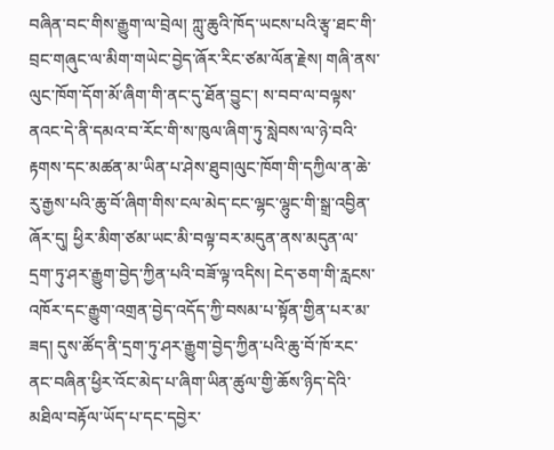བཞིན་བང་གིས་རྒྱུག་ལ་བྲེལ། ཀླུ་ཆུའི་ཁོད་ཡངས་པའི་རྩྭ་ཐང་གི་བྲང་གཞུང་ལ་མིག་གཡེང་བྱེད་ཞོར་རིང་ཙམ་ལོན་རྗེས། གཞི་ནས་ལུང་ཁོག་དོག་མོ་ཞིག་གི་ནང་དུ་ཐོན་བྱུང་། ས་བབ་ལ་བལྟས་ནའང་དེ་ནི་དམའ་བ་རོང་གི་ས་ཁུལ་ཞིག་ཏུ་སླེབས་ལ་ཉེ་བའི་རྟགས་དང་མཚན་མ་ཡིན་པ་ཤེས་ཐུབ།ལུང་ཁོག་གི་དཀྱིལ་ན་ཆེ་རུ་རྒྱས་པའི་ཆུ་བོ་ཞིག་གིས་ངལ་མེད་ངང་ལྷང་ལྷུང་གི་སྒྲ་འབྱིན་ཞོར་དུ། ཕྱིར་མིག་ཙམ་ཡང་མི་བལྟ་བར་མདུན་ནས་མདུན་ལ་དྲག་ཏུ་ཤར་རྒྱུག་བྱེད་ཀྱིན་པའི་བཟོ་ལྟ་འདིས། ངེད་ཅག་གི་རླངས་འཁོར་དང་རྒྱུག་འགྲན་བྱེད་འདོད་ཀྱི་བསམ་པ་སྟོན་གྱིན་པར་མ་ཟད། དུས་ཚོད་ནི་དྲག་ཏུ་ཤར་རྒྱུག་བྱེད་ཀྱིན་པའི་ཆུ་བོ་ཁོ་རང་ནང་བཞིན་ཕྱིར་འོང་མེད་པ་ཞིག་ཡིན་ཚུལ་གྱི་ཆོས་ཉིད་དེའི་མཐིལ་བརྟོལ་ཡོད་པ་དང་དབྱེར་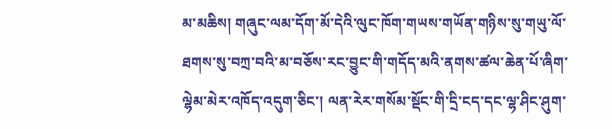མ་མཆིས། གཞུང་ལམ་དོག་མོ་དེའི་ལུང་ཁོག་གཡས་གཡོན་གཉིས་སུ་གཡུ་ལོ་ཐགས་སུ་བཀྲ་བའི་མ་བཅོས་རང་བྱུང་གི་གདོད་མའི་ནགས་ཚལ་ཆེན་པོ་ཞིག་ལྷེམ་མེར་འཁོད་འདུག་ཅིང་། ལན་རེར་གསོམ་སྡོང་གི་དྲི་ངད་དང་ལྷ་ཤིང་ཤུག་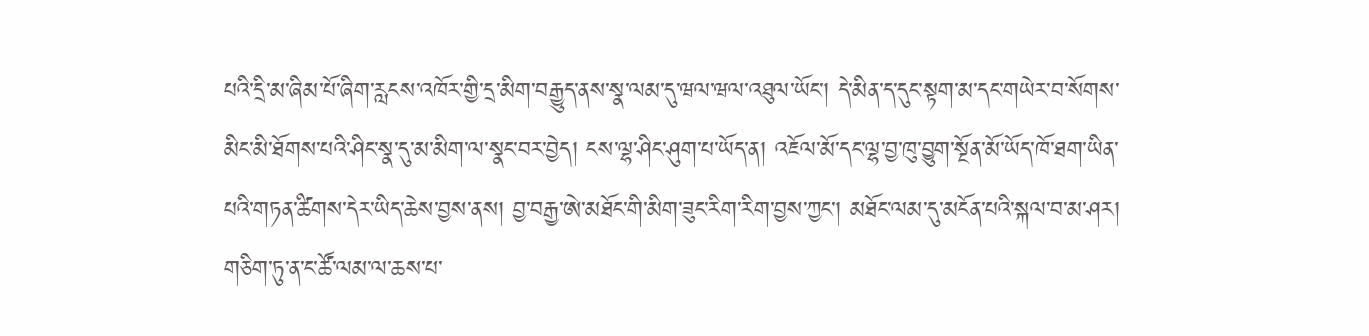པའི་དྲི་མ་ཞིམ་པོ་ཞིག་རླངས་འཁོར་གྱི་དྲ་མིག་བརྒྱུད་ནས་སྣ་ལམ་དུ་ཝལ་ཝལ་འཐུལ་ཡོང་། དེ་མིན་ད་དུང་སྟག་མ་དང་གཡེར་བ་སོགས་མིང་མི་ཐོགས་པའི་ཤིང་སྣ་དུ་མ་མིག་ལ་སྣང་བར་བྱེད། ངས་ལྷ་ཤིང་ཤུག་པ་ཡོད་ན། འཇོལ་མོ་དང་ལྷ་བྱ་ཁུ་བྱུག་སྔོན་མོ་ཡོད་ཁོ་ཐག་ཡིན་པའི་གཏན་ཚིགས་དེར་ཡིད་ཆེས་བྱས་ནས། བྱ་བརྒྱ་ཨེ་མཐོང་གི་མིག་ཟུང་རིག་རིག་བྱས་ཀྱང་། མཐོང་ལམ་དུ་མངོན་པའི་སྐལ་བ་མ་ཤར། གཅིག་ཏུ་ན་ང་ཚོ་ལམ་ལ་ཆས་པ་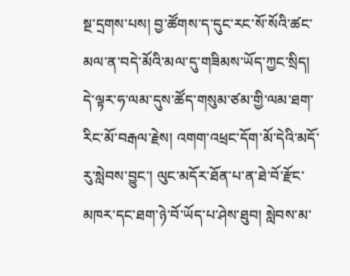སྔ་དྲགས་པས། བྱ་ཚོགས་ད་དུང་རང་སོ་སོའི་ཚང་མལ་ན་བདེ་མོའི་མལ་དུ་གཟིམས་ཡོད་ཀྱང་སྲིད། དེ་ལྟར་ཧ་ལམ་དུས་ཚོད་གསུམ་ཙམ་གྱི་ལམ་ཐག་རིང་མོ་བརྒལ་རྗེས། འགག་འཕྲང་དོག་མོ་དེའི་མདོ་རུ་སླེབས་བྱུང་། ལུང་མདོར་ཐོན་པ་ན་ཐེ་བོ་རྫོང་མཁར་དང་ཐག་ཉེ་བོ་ཡོད་པ་ཤེས་ཐུབ། སླེབས་མ་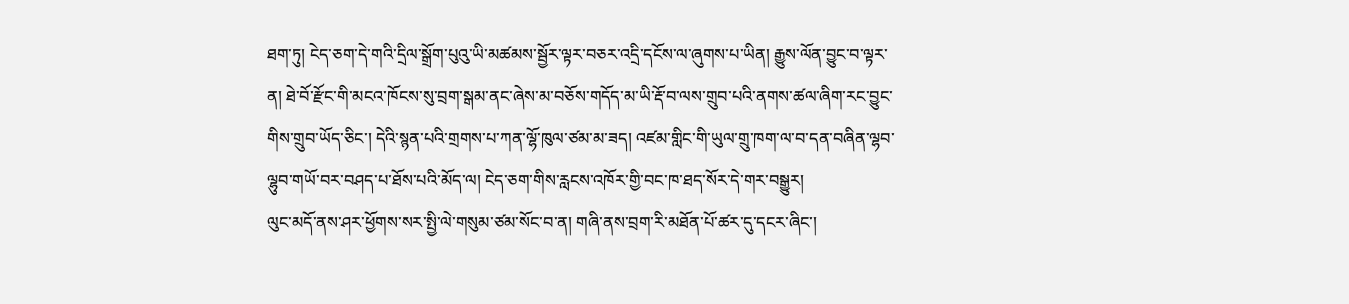ཐག་ཏུ། ངེད་ཅག་དེ་གའི་དྲིལ་སྒྲོག་པུའུ་ཡི་མཚམས་སྦྱོར་ལྟར་བཅར་འདྲི་དངོས་ལ་ཞུགས་པ་ཡིན། རྒྱུས་ལོན་བྱུང་བ་ལྟར་ན། ཐེ་བོ་རྫོང་གི་མངའ་ཁོངས་སུ་བྲག་སྒམ་ནང་ཞེས་མ་བཅོས་གདོད་མ་ཡི་རྡོ་བ་ལས་གྲུབ་པའི་ནགས་ཚལ་ཞིག་རང་བྱུང་གིས་གྲུབ་ཡོད་ཅིང་། དེའི་སྙན་པའི་གྲགས་པ་ཀན་ལྷོ་ཁུལ་ཙམ་མ་ཟད། འཛམ་གླིང་གི་ཡུལ་གྲུ་ཁག་ལ་བ་དན་བཞིན་ལྷབ་ལྷུབ་གཡོ་བར་བཤད་པ་ཐོས་པའི་མོད་ལ། ངེད་ཅག་གིས་རླངས་འཁོར་གྱི་བང་ཁ་ཐད་སོར་དེ་གར་བསྒྱུར།
ལུང་མདོ་ནས་ཤར་ཕྱོགས་སར་སྤྱི་ལེ་གསུམ་ཙམ་སོང་བ་ན། གཞི་ནས་བྲག་རི་མཐོན་པོ་ཚར་དུ་དངར་ཞིང་།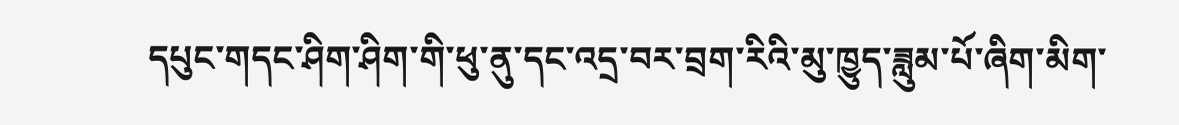དཔུང་གདང་ཤིག་ཤིག་གི་ཕུ་ནུ་དང་འདྲ་བར་བྲག་རིའི་མུ་ཁྱུད་ཟླུམ་པོ་ཞིག་མིག་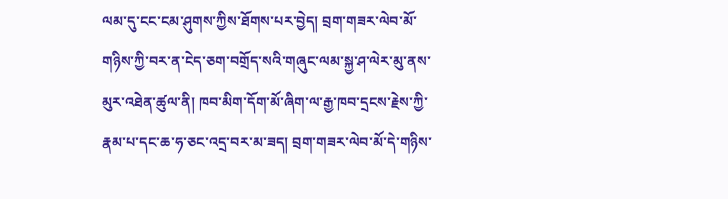ལམ་དུ་ངང་ངམ་ཤུགས་ཀྱིས་ཐོགས་པར་བྱེད། བྲག་གཟར་ལེབ་མོ་གཉིས་ཀྱི་བར་ན་ངེད་ཅག་བགྲོད་སའི་གཞུང་ལམ་སྐྱ་ཤ་ལེར་མུ་ནས་མུར་འཐེན་ཚུལ་ནི། ཁབ་མིག་དོག་མོ་ཞིག་ལ་རྒྱ་ཁབ་དྲངས་རྗེས་ཀྱི་རྣམ་པ་དང་ཆ་ཧ་ཅང་འདྲ་བར་མ་ཟད། བྲག་གཟར་ལེབ་མོ་དེ་གཉིས་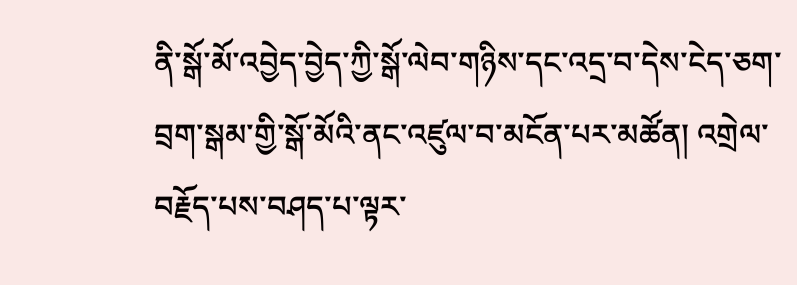ནི་སྒོ་མོ་འབྱེད་བྱེད་ཀྱི་སྒོ་ལེབ་གཉིས་དང་འདྲ་བ་དེས་ངེད་ཅག་བྲག་སྒམ་གྱི་སྒོ་མོའི་ནང་འཛུལ་བ་མངོན་པར་མཚོན། འགྲེལ་བརྗོད་པས་བཤད་པ་ལྟར་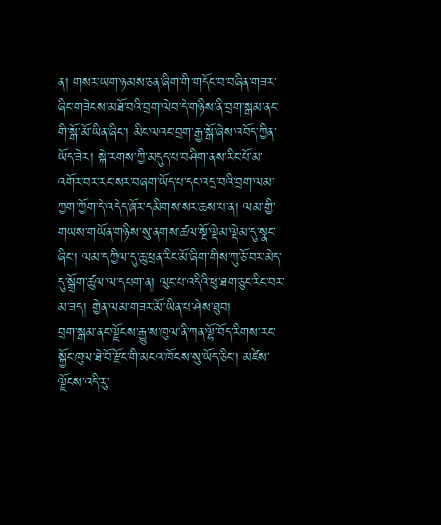ན། གསར་ཡག་ཉམས་ཅན་ཞིག་གི་གདོང་བ་བཞིན་གཟར་ཞིང་གཟེངས་མཐོ་བའི་བྲག་ལེབ་དེ་གཉིས་ནི་བྲག་སྒམ་ནང་གི་སྒོ་མོ་ཡིན་ཞིང་། མིང་ལའང་བྲག་རྒྱ་སྒོ་ཞེས་འབོད་ཀྱིན་ཡོད་ཟེར། སྐེ་རགས་ཀྱི་མདུད་པ་བཤིག་ནས་རིང་པོ་མ་འགོར་བར་རང་སར་བཞག་ཡོད་པ་དང་འདྲ་བའི་བྲག་ལམ་ཀྱག་ཀྱོག་དེ་འདེད་ཞོར་དམིགས་སར་ཆས་པ་ན། ལམ་གྱི་གཡས་གཡོན་གཉིས་སུ་ནགས་ཚལ་སྔོ་ལྡེམ་ལྡེམ་དུ་སྣང་ཞིང་། ལམ་དཀྱིལ་དུ་ཆུ་ཕྲན་རིང་མོ་ཞིག་གིས་ཀུ་ཅོ་བར་མེད་དུ་སྒྲོག་ཚུལ་ལ་དཔག་ན། ལུང་པ་འདིའི་ཕུ་ཐག་ཅུང་རིང་བར་མ་ཟད། གྱེན་ལམ་གཟར་མོ་ཡིན་པ་ཤེས་ཐུབ།
བྲག་སྒམ་ནང་ལྗོངས་རྒྱུ་ས་ཁུལ་ནི་ཀན་ལྷོ་བོད་རིགས་རང་སྐྱོང་ཁུལ་ཐེ་བོ་རྫོང་གི་མངའ་ཁོངས་སུ་ཡོད་ཅིང་། མཛེས་ལྗོངས་འདི་རུ་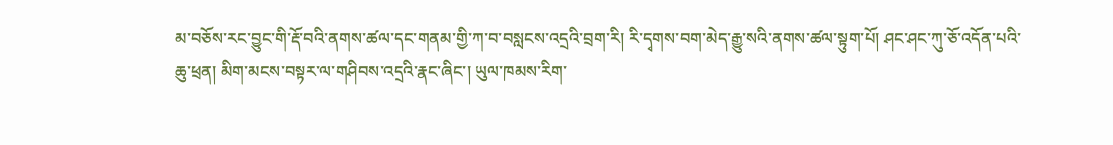མ་བཅོས་རང་བྱུང་གི་རྡོ་བའི་ནགས་ཚལ་དང་གནམ་གྱི་ཀ་བ་བསླངས་འདྲའི་བྲག་རི། རི་དྭགས་བག་མེད་རྒྱུ་སའི་ནགས་ཚལ་སྟུག་པོ། ཤང་ཤང་ཀུ་ཅོ་འདོན་པའི་ཆུ་ཕྲན། མིག་མངས་བསྟར་ལ་གཤིབས་འདྲའི་རྣང་ཞིང་། ཡུལ་ཁམས་རིག་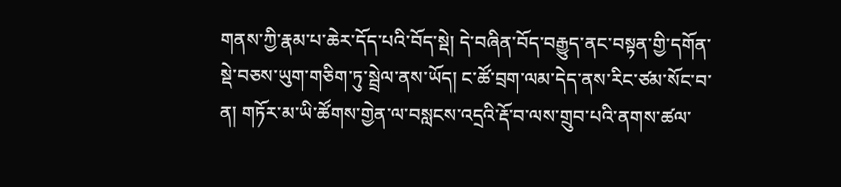གནས་ཀྱི་རྣམ་པ་ཆེར་དོད་པའི་བོད་སྡེ། དེ་བཞིན་བོད་བརྒྱུད་ནང་བསྟན་གྱི་དགོན་སྡེ་བཅས་ཡུག་གཅིག་ཏུ་སྦྲེལ་ནས་ཡོད། ང་ཚོ་བྲག་ལམ་དེད་ནས་རིང་ཙམ་སོང་བ་ན། གཏོར་མ་ཡི་ཚོགས་གྱེན་ལ་བསླངས་འདྲའི་རྡོ་བ་ལས་གྲུབ་པའི་ནགས་ཚལ་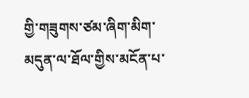གྱི་གཟུགས་ཙམ་ཞིག་མིག་མདུན་ལ་ཐོལ་གྱིས་མངོན་པ་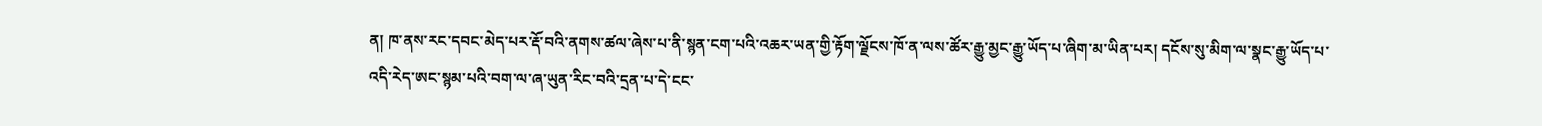ན། ཁ་ནས་རང་དབང་མེད་པར་རྡོ་བའི་ནགས་ཚལ་ཞེས་པ་ནི་སྙན་ངག་པའི་འཆར་ཡན་གྱི་རྟོག་ལྗོངས་ཁོ་ན་ལས་ཚོར་རྒྱུ་མྱང་རྒྱུ་ཡོད་པ་ཞིག་མ་ཡིན་པར། དངོས་སུ་མིག་ལ་སྣང་རྒྱུ་ཡོད་པ་འདི་རེད་ཨང་སྙམ་པའི་བག་ལ་ཞ་ཡུན་རིང་བའི་དྲན་པ་དེ་ངང་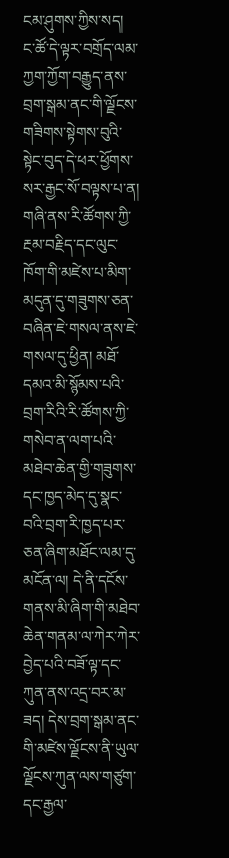ངམ་ཤུགས་ཀྱིས་སད།
ང་ཚོ་དེ་ལྟར་བགྲོད་ལམ་ཀྱག་ཀྱོག་བརྒྱུད་ནས་བྲག་སྒམ་ནང་གི་ལྗོངས་གཟིགས་སྟེགས་བུའི་སྟེང་བུད་དེ་ཕར་ཕྱོགས་སར་རྒྱང་སོ་བལྟས་པ་ན། གཞི་ནས་རི་ཚོགས་ཀྱི་རྔམ་བརྗིད་དང་ལུང་ཁོག་གི་མཛེས་པ་མིག་མདུན་དུ་གཟུགས་ཅན་བཞིན་ཇེ་གསལ་ནས་ཇེ་གསལ་དུ་ཕྱིན། མཐོ་དམའ་མི་སྙོམས་པའི་བྲག་རིའི་རི་ཚོགས་ཀྱི་གསེབ་ན་ལག་པའི་མཐེབ་ཆེན་གྱི་གཟུགས་དང་ཁྱད་མེད་དུ་སྣང་བའི་བྲག་རི་ཁྱད་པར་ཅན་ཞིག་མཐོང་ལམ་དུ་མངོན་ལ། དེ་ནི་དངོས་གནས་མི་ཞིག་གི་མཐེབ་ཆེན་གནམ་ལ་ཀེར་ཀེར་བྱེད་པའི་བཟོ་ལྟ་དང་ཀུན་ནས་འདྲ་བར་མ་ཟད། དེས་བྲག་སྒམ་ནང་གི་མཛེས་ལྗོངས་ནི་ཡུལ་ལྗོངས་ཀུན་ལས་གཙུག་དང་རྒྱལ་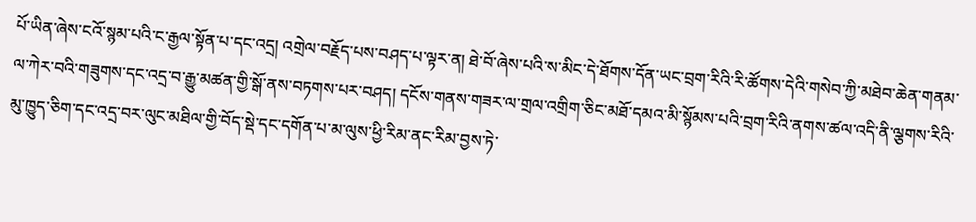པོ་ཡིན་ཞེས་ངའོ་སྙམ་པའི་ང་རྒྱལ་སྟོན་པ་དང་འདྲ། འགྲེལ་བརྗོད་པས་བཤད་པ་ལྟར་ན། ཐེ་བོ་ཞེས་པའི་ས་མིང་དེ་ཐོགས་དོན་ཡང་བྲག་རིའི་རི་ཚོགས་དེའི་གསེབ་ཀྱི་མཐེབ་ཆེན་གནམ་ལ་ཀེར་བའི་གཟུགས་དང་འདྲ་བ་རྒྱུ་མཚན་གྱི་སྒོ་ནས་བཏགས་པར་བཤད། དངོས་གནས་གཟར་ལ་གྲལ་འགྲིག་ཅིང་མཐོ་དམའ་མི་སྙོམས་པའི་བྲག་རིའི་ནགས་ཚལ་འདི་ནི་ལྕགས་རིའི་མུ་ཁྱུད་ཅིག་དང་འདྲ་བར་ལུང་མཐིལ་གྱི་བོད་སྡེ་དང་དགོན་པ་མ་ལུས་ཕྱི་རིམ་ནང་རིམ་བྱས་ཏེ་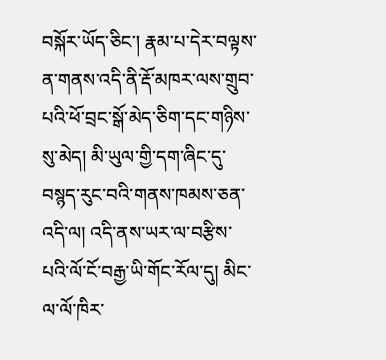བསྐོར་ཡོད་ཅིང་། རྣམ་པ་དེར་བལྟས་ན་གནས་འདི་ནི་རྡོ་མཁར་ལས་གྲུབ་པའི་ཕོ་བྲང་སྒོ་མེད་ཅིག་དང་གཉིས་སུ་མེད། མི་ཡུལ་གྱི་དག་ཞིང་དུ་བསྙད་རུང་བའི་གནས་ཁམས་ཅན་འདི་ལ། འདི་ནས་ཡར་ལ་བརྩིས་པའི་ལོ་ངོ་བརྒྱ་ཡི་གོང་རོལ་དུ། མིང་ལ་ལོ་ཁིར་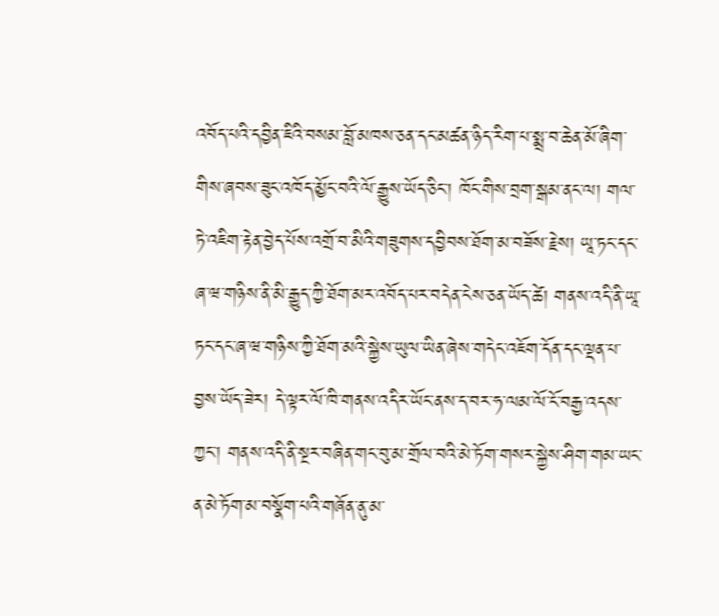འབོད་པའི་དབྱིན་ཇིའི་བསམ་བློ་མཁས་ཅན་དང་མཚན་ཉིད་རིག་པ་སྨྲ་བ་ཆེན་མོ་ཞིག་གིས་ཞབས་ཟུང་འཁོད་མྱོང་བའི་ལོ་རྒྱུས་ཡོད་ཅིང་། ཁོང་གིས་བྲག་སྒམ་ནང་ལ། གལ་ཏེ་འཇིག་རྟེན་བྱེད་པོས་འགྲོ་བ་མིའི་གཟུགས་དབྱིབས་ཐོག་མ་བཟོས་རྗེས། ཡཱ་ཏང་དང་ཞ་ཝ་གཉིས་ནི་མི་རྒྱུད་ཀྱི་ཐོག་མར་འབོད་པར་བདེན་ངེས་ཅན་ཡོད་ཚེ། གནས་འདི་ནི་ཡཱ་ཏང་དང་ཞ་ཝ་གཉིས་ཀྱི་ཐོག་མའི་སྐྱེས་ཡུལ་ཡིན་ཞེས་གདེང་འཇོག་དོན་དང་ལྡན་པ་བྱས་ཡོད་ཟེར། དེ་ལྟར་ལོ་ཁི་གནས་འདིར་ཡོང་ནས་ད་བར་ཧ་ལམ་ལོ་ངོ་བརྒྱ་འདས་ཀྱང་། གནས་འདི་ནི་སྔར་བཞིན་གང་བུ་མ་གྲོལ་བའི་མེ་ཏོག་གསར་སྐྱེས་ཤིག་གམ་ཡང་ན་མེ་ཏོག་མ་བསྣོག་པའི་གཞོན་ནུ་མ་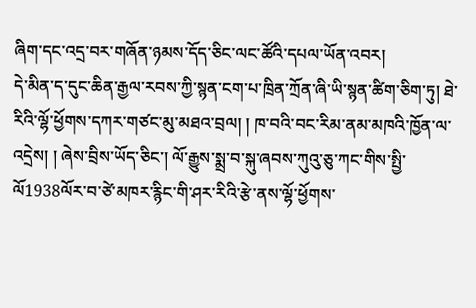ཞིག་དང་འདྲ་བར་གཞོན་ཉམས་དོད་ཅིང་ལང་ཚོའི་དཔལ་ཡོན་འབར།
དེ་མིན་ད་དུང་ཆིན་རྒྱལ་རབས་ཀྱི་སྙན་ངག་པ་ཁྲིན་ཀྲོན་ཞི་ཡི་སྙན་ཚིག་ཅིག་ཏུ། ཐེ་རིའི་ལྷོ་ཕྱོགས་དཀར་གཙང་མུ་མཐའ་བྲལ། ། ཁ་བའི་བང་རིམ་ནམ་མཁའི་ཁྱོན་ལ་འདྲེས། ། ཞེས་བྲིས་ཡོད་ཅིང་། ལོ་རྒྱུས་སྨྲ་བ་སྐུ་ཞབས་ཀུའུ་ཅུ་ཀང་གིས་སྤྱི་ལོ1938ལོར་བ་ཙེ་མཁར་རྙིང་གི་ཤར་རིའི་རྩེ་ནས་ལྷོ་ཕྱོགས་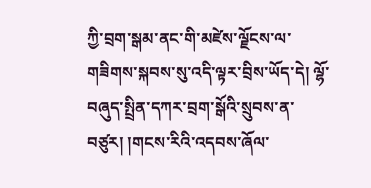ཀྱི་བྲག་སྒམ་ནང་གི་མཛེས་ལྗོངས་ལ་གཟིགས་སྐབས་སུ་འདི་ལྟར་བྲིས་ཡོད་དེ། ལྷོ་བཞུད་སྤྲིན་དཀར་བྲག་སྒོའི་སྲུབས་ན་བཙུར། །གངས་རིའི་འདབས་ཞོལ་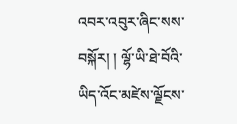འབར་འབུར་ཞིང་སས་བསྐོར། ། ལྷོ་ཡི་ཐེ་བོའི་ཡིད་འོང་མཛེས་ལྗོངས་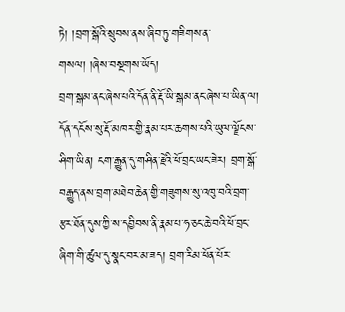ཏེ། །བྲག་སྒོའི་སྲུབས་ནས་ཞིབ་ཏུ་གཟིགས་ན་གསལ། །ཞེས་བསྔགས་ཡོད།
བྲག་སྒམ་ནང་ཞེས་པའི་དོན་ནི་རྡོ་ཡི་སྒམ་ནང་ཞེས་པ་ཡིན་ལ། དོན་དངོས་སུ་རྡོ་མཁར་གྱི་རྣམ་པར་ཆགས་པའི་ཡུལ་ལྗོངས་ཤིག་ཡིན། ངག་རྒྱུན་དུ་གཤིན་རྗེའི་ཕོ་བྲང་ཡང་ཟེར། བྲག་སྒོ་བརྒྱུད་ནས་བྲག་མཐེབ་ཆེན་གྱི་གཟུགས་སུ་འཁུ་བའི་བྲག་རྩར་ཐོན་དུས་ཀྱི་ས་དབྱིབས་ནི་རྣམ་པ་ཧ་ཅང་ཆེ་བའི་ཕོ་བྲང་ཞིག་གི་ཚུལ་དུ་སྣང་བར་མ་ཟད། བྲག་རིམ་ཕོན་པོར་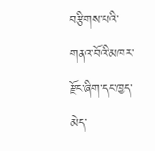བརྩིགས་པའི་གནའ་བོའི་མཁར་རྫོང་ཞིག་དང་ཁྱད་མེད་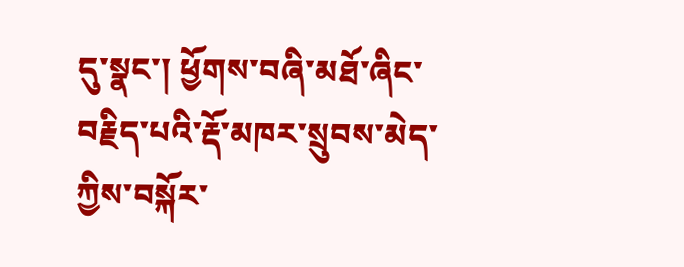དུ་སྣང་། ཕྱོགས་བཞི་མཐོ་ཞིང་བརྗིད་པའི་རྡོ་མཁར་སྲུབས་མེད་ཀྱིས་བསྐོར་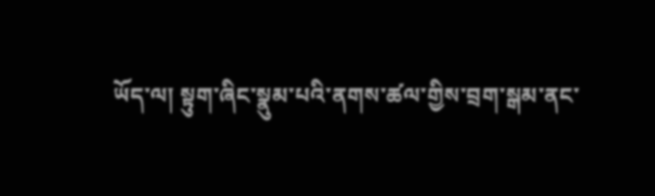ཡོད་ལ། སྟུག་ཞིང་སྣུམ་པའི་ནགས་ཚལ་གྱིས་བྲག་སྒམ་ནང་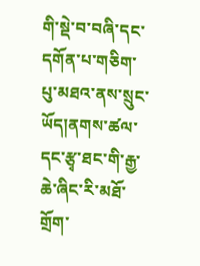གི་སྡེ་བ་བཞི་དང་དགོན་པ་གཅིག་པུ་མཐའ་ནས་སྲུང་ཡོད།ནགས་ཚལ་དང་རྩྭ་ཐང་གི་རྒྱ་ཆེ་ཞིང་རི་མཐོ་གྲོག་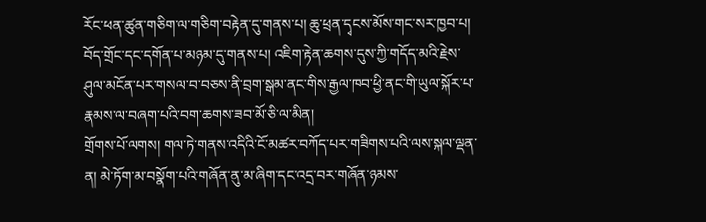རོང་ཕན་ཚུན་གཅིག་ལ་གཅིག་བརྟེན་དུ་གནས་པ། ཆུ་ཕྲན་དྭངས་མོས་གང་སར་ཁྱབ་པ། བོད་གྲོང་དང་དགོན་པ་མཉམ་དུ་གནས་པ། འཇིག་རྟེན་ཆགས་དུས་ཀྱི་གདོད་མའི་རྗེས་ཤུལ་མངོན་པར་གསལ་བ་བཅས་ནི་བྲག་སྒམ་ནང་གིས་རྒྱལ་ཁབ་ཕྱི་ནང་གི་ཡུལ་སྐོར་པ་རྣམས་ལ་བཞག་པའི་བག་ཆགས་ཟབ་མོ་ཅི་ལ་མིན།
གྲོགས་པོ་ལགས། གལ་ཏེ་གནས་འདིའི་ངོ་མཚར་བཀོད་པར་གཟིགས་པའི་ལས་སྐལ་ལྡན་ན། མེ་ཏོག་མ་བསྣོག་པའི་གཞོན་ནུ་མ་ཞིག་དང་འདྲ་བར་གཞོན་ཉམས་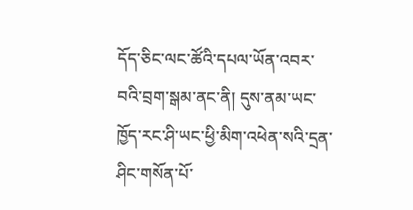དོད་ཅིང་ལང་ཚོའི་དཔལ་ཡོན་འབར་བའི་བྲག་སྒམ་ནང་ནི། དུས་ནམ་ཡང་ཁྱོད་རང་ཤི་ཡང་ཕྱི་མིག་འཕེན་སའི་དྲན་ཤིང་གསོན་པོ་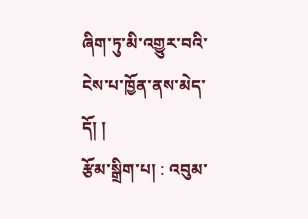ཞིག་ཏུ་མི་འགྱུར་བའི་ངེས་པ་ཁྱོན་ནས་མེད་དོ། །
རྩོམ་སྒྲིག་པ། : འབུམ་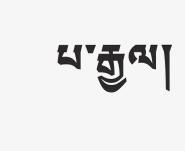པ་རྒྱལ།